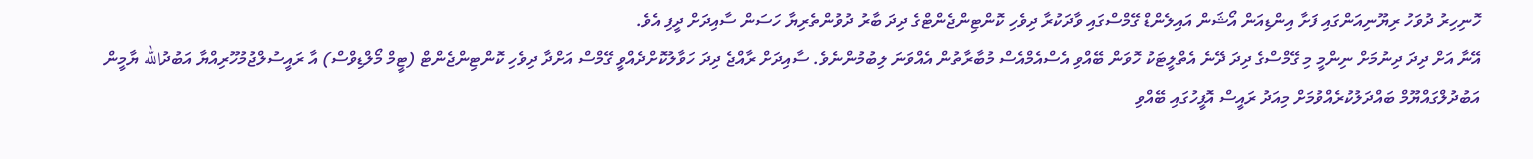ހޮނިހިރު ދުވަހު ރިޔޫނިއަންގައި ފަށާ އިންޑިއަން އޯޝަން އައިލެންޑް ގޭމްސްގައި ވާދަކުރާ ދިވެހި ކޮންޓިންޖެންޓްގެ ދިދަ ބާރު ދުވުންތެރިޔާ ހަސަން ސާއިދަށް ދީފި އެވެ.
އޭނާ އަށް ދިދަ ދިނުމަށް ނިންމީ މި ގޭމްސްގެ ދިދަ ދޭނެ އެތްލީޓަކު ހޮވަން ބޭއްވި އެސްއެމްއެސް މުބާރާތުން އެއްވަނަ ލިބުމުންނެވެ. ސާއިދަށް ރާއްޖެ ދިދަ ހަވާލުކޮށްދެއްވީ ގޭމްސް އަށްދާ ދިވެހި ކޮންޓިންޖެންޓް (ޓީމް މޯލްޑިވްސް) އާ ރައީސުލްޖުމުހޫރިއްޔާ އަބުދުالله ޔާމީން އަބުދުލްގައްޔޫމް ބައްދަލުކުރެއްވުމަށް މިއަދު ރައީސް އޮފީހުގައި ބޭއްވި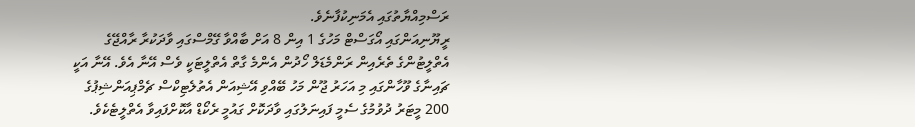ރަސްމިއްޔާތުގައި އެމަނިކުފާނެވެ.
ރީޔޫނިއަންގައި އޯގަސްޓް މަހުގެ 1 އިން 8 އަށް ބާއްވާ ގޭމްސްގައި ވާދަކުރާ ރާއްޖޭގެ އެތްލީޓުންގެ ތެރެއިން ރަންމެޑަލް ހޯދުން އެންމެ ގާތް އެތްލީޓަކީ ވެސް އޭނާ އެވެ. އޭނާ އަކީ ޗައިނާގެ ވޫހާންގައި މި އަހަރު ޖޫން މަހު ބޭއްވި އޭޝިއަން އެތުލެޓިކްސް ޗެމްޕިއަންޝިޕުގެ 200 މީޓަރު ދުވުމުގެ ސެމީ ފައިނަލުގައި ވާދަކޮށް ގައުމީ ރެކޯޑް އާކޮށްފައިވާ އެތްލީޓެކެވެ.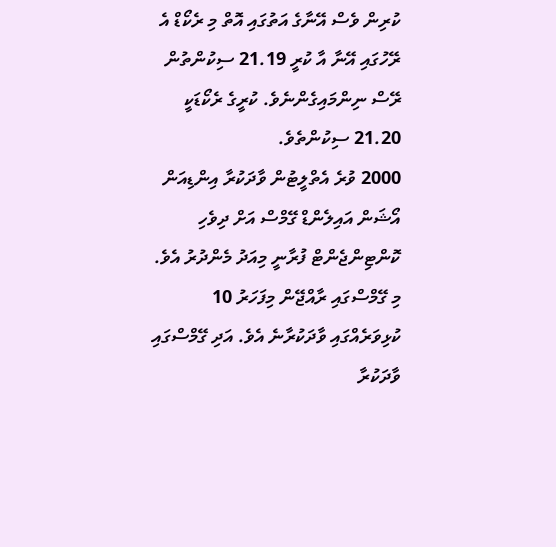ކުރިން ވެސް އޭނާގެ އަތުގައި އޮތް މި ރެކޯޑް އެ ރޭހުގައި އޭނާ އާ ކުރީ 21.19 ސިކުންތުން ރޭސް ނިންމައިގެންނެވެ. ކުރީގެ ރެކޯޑަކީ 21.20 ސިކުންތެވެ.
2000 ވުރެ އެތްލީޓުން ވާދަކުރާ އިންޑިއަން އޯޝަން އައިލެންޑް ގޭމްސް އަށް ދިވެހި ކޮންޓިންޖެންޓް ފުރާނީ މިއަދު މެންދުރު އެވެ. މި ގޭމްސްގައި ރާއްޖޭން މިފަހަރު 10 ކުޅިވަރެއްގައި ވާދަކުރާނެ އެވެ. އަދި ގޭމްސްގައި ވާދަކުރާ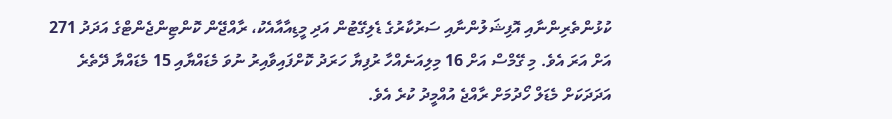ކުޅުންތެރިންނާއި އޮފިޝަލުންނާއި ސަރުކާރުގެ ޑެލިގޭޓުން އަދި މީޑިއާއާއެކު، ރާއްޖޭން ކޮންޓިންޖެންޓްގެ އަދަދު 271 އަށް އަރަ އެވެ. މި ގޭމްސް އަށް 16 މިލިއަނެއްހާ ރުފިޔާ ހަރަދު ކޮށްފައިވާއިރު ނުވަ މެޑައްޔާއި 15 މެޑައްޔާ ދޭތެރެ އަދަދަކަށް މެޑަލް ހޯދުމަށް ރާއްޖެ އުއްމީދު ކުރެ އެވެ.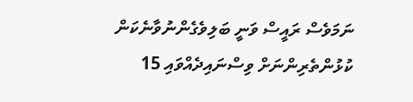ނަމަވެސް ރައީސް ވަނީ ބަލިވެގެންނުވާނެކަން ކުޅުންތެރިންނަށް ވިސްނައިދެއްވައި 15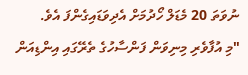ނުވަތަ 20 މެޑަލް ހޯދުމަށް އެދިވަޑައިގެންފަ އެވެ.
"މި އުފާވެރި މިނިވަން ފަންސާހުގެ ތެރޭގައި އިންޑިއަން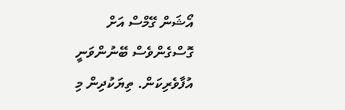އޯޝަން ގޭމްސް އަށް ގޮސްގެންވެސް ބޭނުންވަނީ އުފާވެރިކަން. ތިޔަކުދިން މި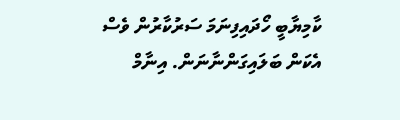ކާމިޔާބީ ހޯދައިފިނަމަ ސަރުކާރުން ވެސް އެކަން ބަލައިގަންނާނަން. އިނާމް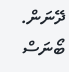ދޭނަން. ބޯނަސް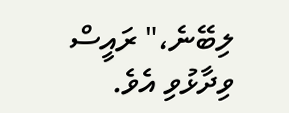ލިބޭނެ،" ރައީސް ވިދާޅުވި އެވެ.